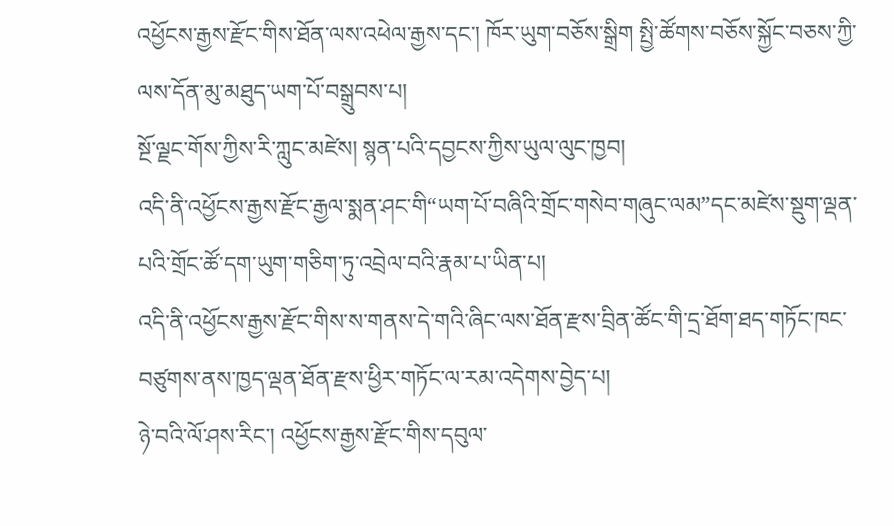འཕྱོངས་རྒྱས་རྫོང་གིས་ཐོན་ལས་འཕེལ་རྒྱས་དང་། ཁོར་ཡུག་བཅོས་སྒྲིག སྤྱི་ཚོགས་བཅོས་སྐྱོང་བཅས་ཀྱི་ལས་དོན་མུ་མཐུད་ཡག་པོ་བསྒྲུབས་པ།
སྔོ་ལྗང་གོས་ཀྱིས་རི་ཀླུང་མཛེས། སྙན་པའི་དབྱངས་ཀྱིས་ཡུལ་ལུང་ཁྱབ།
འདི་ནི་འཕྱོངས་རྒྱས་རྫོང་རྒྱལ་སྨན་ཤང་གི“ཡག་པོ་བཞིའི་གྲོང་གསེབ་གཞུང་ལམ”དང་མཛེས་སྡུག་ལྡན་པའི་གྲོང་ཚོ་དག་ཡུག་གཅིག་ཏུ་འབྲེལ་བའི་རྣམ་པ་ཡིན་པ།
འདི་ནི་འཕྱོངས་རྒྱས་རྫོང་གིས་ས་གནས་དེ་གའི་ཞིང་ལས་ཐོན་རྫས་བྲིན་ཚོང་གི་དྲ་ཐོག་ཐད་གཏོང་ཁང་བཙུགས་ནས་ཁྱད་ལྡན་ཐོན་རྫས་ཕྱིར་གཏོང་ལ་རམ་འདེགས་བྱེད་པ།
ཉེ་བའི་ལོ་ཤས་རིང་། འཕྱོངས་རྒྱས་རྫོང་གིས་དབུལ་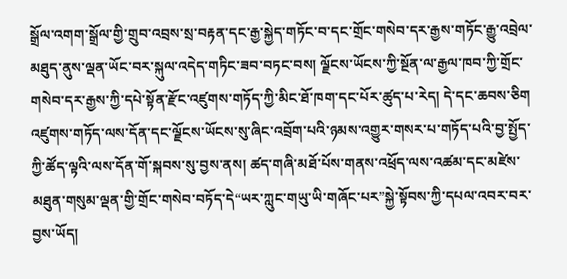སྒྲོལ་འགག་སྒྲོལ་གྱི་གྲུབ་འབྲས་སྲ་བརྟན་དང་རྒྱ་སྐྱེད་གཏོང་བ་དང་གྲོང་གསེབ་དར་རྒྱས་གཏོང་རྒྱུ་འབྲེལ་མཐུད་ནུས་ལྡན་ཡོང་བར་སྐུལ་འདེད་གཏིང་ཟབ་བཏང་བས། ལྗོངས་ཡོངས་ཀྱི་སྔོན་ལ་རྒྱལ་ཁབ་ཀྱི་གྲོང་གསེབ་དར་རྒྱས་ཀྱི་དཔེ་སྟོན་རྫོང་འཛུགས་གཏོད་ཀྱི་མིང་ཐོ་ཁག་དང་པོར་ཚུད་པ་རེད། དེ་དང་ཆབས་ཅིག འཛུགས་གཏོད་ལས་དོན་དང་ལྗོངས་ཡོངས་སུ་ཞིང་འབྲོག་པའི་ཉམས་འགྱུར་གསར་པ་གཏོད་པའི་བྱ་སྤྱོད་ཀྱི་ཚོད་ལྟའི་ལས་དོན་གོ་སྐབས་སུ་བྱས་ནས། ཚད་གཞི་མཐོ་པོས་གནས་འཕྲོད་ལས་འཚམ་དང་མཛེས་མཐུན་གསུམ་ལྡན་གྱི་གྲོང་གསེབ་བཏོད་དེ“ཡར་ཀླུང་གཡུ་ཡི་གཞོང་པར”སྐྱེ་སྟོབས་ཀྱི་དཔལ་འབར་བར་བྱས་ཡོད།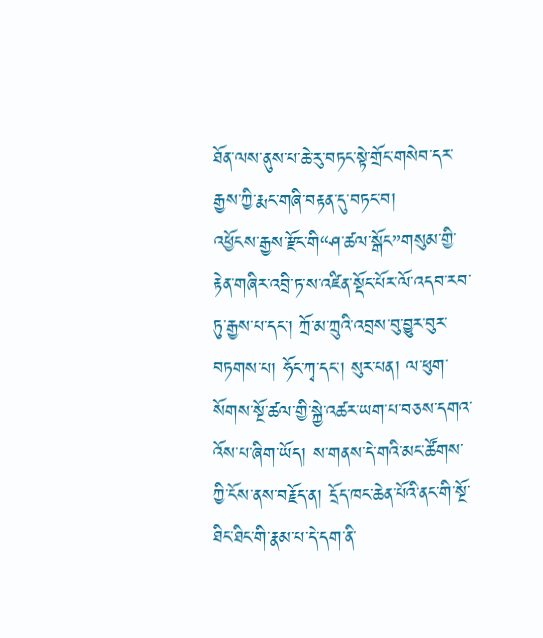ཐོན་ལས་ནུས་པ་ཆེ་རུ་བཏང་སྟེ་གྲོང་གསེབ་དར་རྒྱས་ཀྱི་རྨང་གཞི་བརྟན་དུ་བཏང་བ།
འཕྱོངས་རྒྱས་རྫོང་གི“ཤ་ཚལ་སྒོང”གསུམ་གྱི་རྟེན་གཞིར་འབྲི་ཏ་ས་འཛིན་སྡོང་པོར་ལོ་འདབ་རབ་ཏུ་རྒྱས་པ་དང་། ཀྲོ་མ་ཀྲུའི་འབྲས་བུ་བྱུར་བུར་བཏགས་པ། ཧོང་ཀྭ་དང་། སུར་པན། ལ་ཕུག་སོགས་སྔོ་ཚལ་གྱི་སྐྱེ་འཚར་ཡག་པ་བཅས་དགའ་འོས་པ་ཞིག་ཡོད། ས་གནས་དེ་གའི་མང་ཚོགས་ཀྱི་ངོས་ནས་བརྗོད་ན། དྲོད་ཁང་ཆེན་པོའི་ནང་གི་སྔོ་ཐིང་ཐིང་གི་རྣམ་པ་དེ་དག་ནི་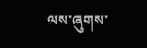ལས་ཞུགས་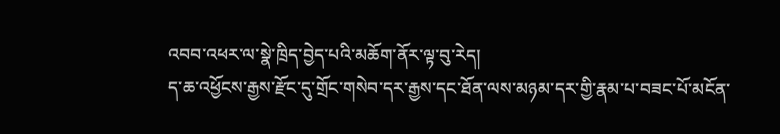འབབ་འཕར་ལ་སྣེ་ཁྲིད་བྱེད་པའི་མཆོག་ནོར་ལྟ་བུ་རེད།
ད་ཆ་འཕྱོངས་རྒྱས་རྫོང་དུ་གྲོང་གསེབ་དར་རྒྱས་དང་ཐོན་ལས་མཉམ་དར་གྱི་རྣམ་པ་བཟང་པོ་མངོན་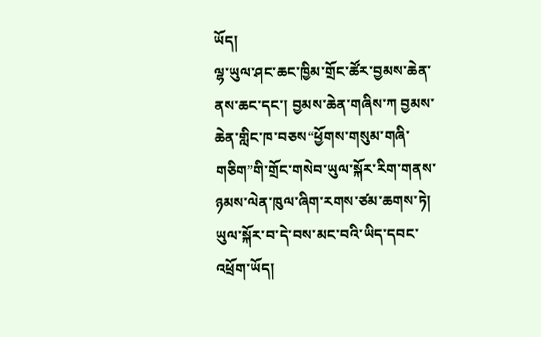ཡོད།
ལྷ་ཡུལ་ཤང་ཆང་ཁྱིམ་གྲོང་ཚོར་བྱམས་ཆེན་ནས་ཆང་དང་། བྱམས་ཆེན་གཞིས་ཀ བྱམས་ཆེན་གླིང་ཁ་བཅས“ཕྱོགས་གསུམ་གཞི་གཅིག”གི་གྲོང་གསེབ་ཡུལ་སྐོར་རིག་གནས་ཉམས་ལེན་ཁུལ་ཞིག་རགས་ཙམ་ཆགས་ཏེ། ཡུལ་སྐོར་བ་དེ་བས་མང་བའི་ཡིད་དབང་འཕྲོག་ཡོད།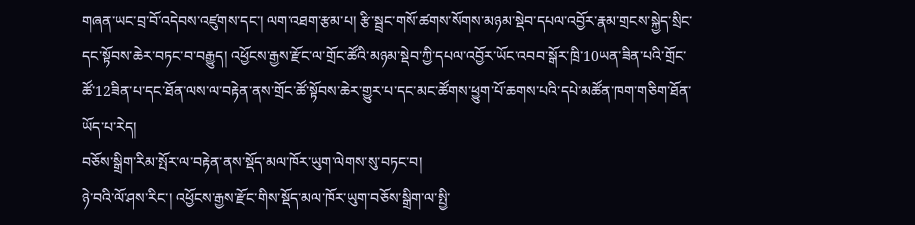གཞན་ཡང་བྲ་བོ་འདེབས་འཛུགས་དང་། ལག་འཐག་རྩམ་པ། རྩི་སྦྲང་གསོ་ཚགས་སོགས་མཉམ་སྡེབ་དཔལ་འབྱོར་རྣམ་གྲངས་སྐྱེད་སྲིང་དང་སྟོབས་ཆེར་བཏང་བ་བརྒྱུད། འཕྱོངས་རྒྱས་རྫོང་ལ་གྲོང་ཚོའི་མཉམ་སྡེབ་ཀྱི་དཔལ་འབྱོར་ཡོང་འབབ་སྒོར་ཁྲི་10ཡན་ཟིན་པའི་གྲོང་ཚོ་12ཟིན་པ་དང་ཐོན་ལས་ལ་བརྟེན་ནས་གྲོང་ཚོ་སྟོབས་ཆེར་གྱུར་པ་དང་མང་ཚོགས་ཕྱུག་པོ་ཆགས་པའི་དཔེ་མཚོན་ཁག་གཅིག་ཐོན་ཡོད་པ་རེད།
བཅོས་སྒྲིག་རིམ་སྤོར་ལ་བརྟེན་ནས་སྡོད་མལ་ཁོར་ཡུག་ལེགས་སུ་བཏང་བ།
ཉེ་བའི་ལོ་ཤས་རིང་། འཕྱོངས་རྒྱས་རྫོང་གིས་སྡོད་མལ་ཁོར་ཡུག་བཅོས་སྒྲིག་ལ་སྤྱི་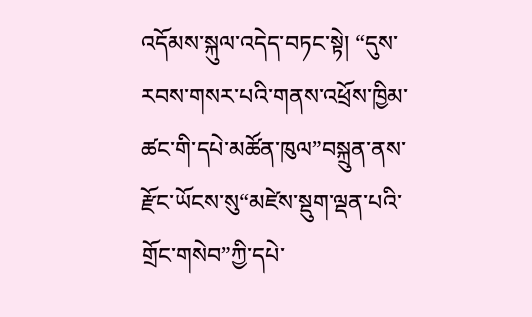འདོམས་སྐུལ་འདེད་བཏང་སྟེ། “དུས་རབས་གསར་པའི་གནས་འཕྲོས་ཁྱིམ་ཚང་གི་དཔེ་མཚོན་ཁུལ”བསྐྲུན་ནས་རྫོང་ཡོངས་སུ“མཛེས་སྡུག་ལྡན་པའི་གྲོང་གསེབ”ཀྱི་དཔེ་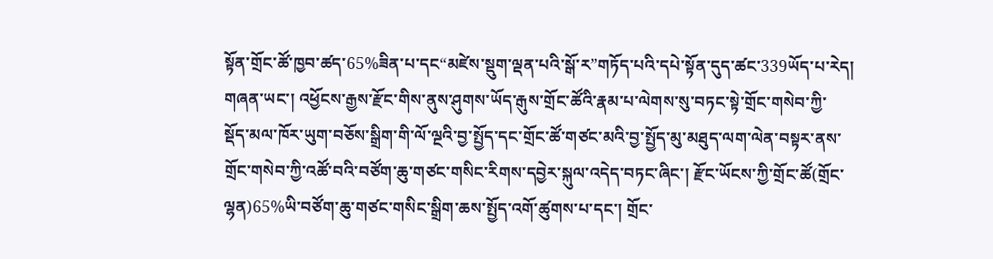སྟོན་གྲོང་ཚོ་ཁྱབ་ཚད་65%ཟིན་པ་དང“མཛེས་སྡུག་ལྡན་པའི་སྒོ་ར”གཏོད་པའི་དཔེ་སྟོན་དུད་ཚང་339ཡོད་པ་རེད།
གཞན་ཡང་། འཕྱོངས་རྒྱས་རྫོང་གིས་ནུས་ཤུགས་ཡོད་རྒུས་གྲོང་ཚོའི་རྣམ་པ་ལེགས་སུ་བཏང་སྟེ་གྲོང་གསེབ་ཀྱི་སྡོད་མལ་ཁོར་ཡུག་བཅོས་སྒྲིག་གི་ལོ་ལྔའི་བྱ་སྤྱོད་དང་གྲོང་ཚོ་གཙང་མའི་བྱ་སྤྱོད་མུ་མཐུད་ལག་ལེན་བསྟར་ནས་གྲོང་གསེབ་ཀྱི་འཚོ་བའི་བཙོག་ཆུ་གཙང་གསིང་རིགས་དབྱེར་སྐུལ་འདེད་བཏང་ཞིང་། རྫོང་ཡོངས་ཀྱི་གྲོང་ཚོ(གྲོང་ལྷན)65%ཡི་བཙོག་ཆུ་གཙང་གསིང་སྒྲིག་ཆས་སྤྱོད་འགོ་ཚུགས་པ་དང་། གྲོང་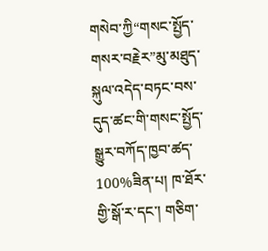གསེབ་ཀྱི“གསང་སྤྱོད་གསར་བརྗེར”མུ་མཐུད་སྐུལ་འདེད་བཏང་བས་དུད་ཚང་གི་གསང་སྤྱོད་སྒྱུར་བཀོད་ཁྱབ་ཚད་100%ཟིན་པ། ཁ་ཐོར་གྱི་སྒོ་ར་དང་། གཅིག་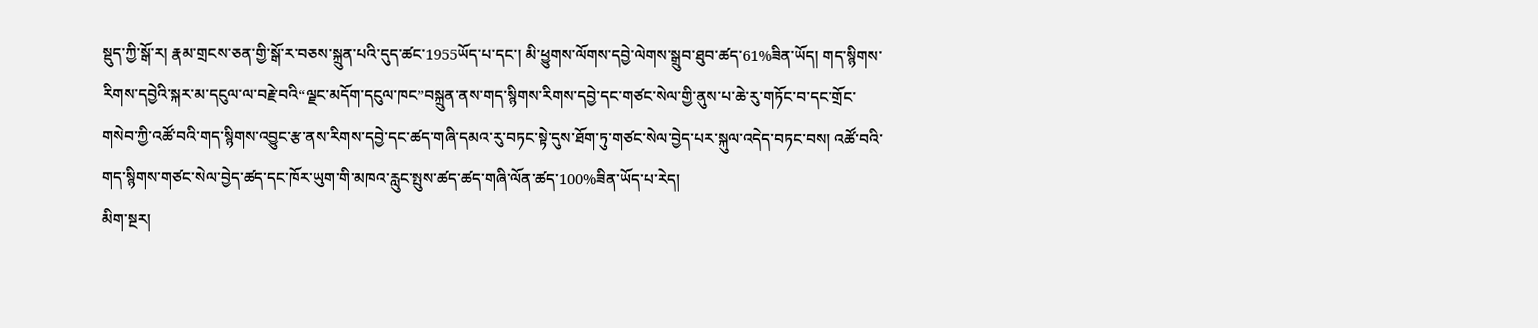སྡུད་ཀྱི་སྒོ་ར། རྣམ་གྲངས་ཅན་གྱི་སྒོ་ར་བཅས་སྐྲུན་པའི་དུད་ཚང་1955ཡོད་པ་དང་། མི་ཕྱུགས་ལོགས་དབྱེ་ལེགས་སྒྲུབ་ཐུབ་ཚད་61%ཟིན་ཡོད། གད་སྙིགས་རིགས་དབྱེའི་སྐར་མ་དངུལ་ལ་བརྗེ་བའི“ལྗང་མདོག་དངུལ་ཁང”བསྐྲུན་ནས་གད་སྙིགས་རིགས་དབྱེ་དང་གཙང་སེལ་གྱི་ནུས་པ་ཆེ་རུ་གཏོང་བ་དང་གྲོང་གསེབ་ཀྱི་འཚོ་བའི་གད་སྙིགས་འབྱུང་རྩ་ནས་རིགས་དབྱེ་དང་ཚད་གཞི་དམའ་རུ་བཏང་སྟེ་དུས་ཐོག་ཏུ་གཙང་སེལ་བྱེད་པར་སྐུལ་འདེད་བཏང་བས། འཚོ་བའི་གད་སྙིགས་གཙང་སེལ་བྱེད་ཚད་དང་ཁོར་ཡུག་གི་མཁའ་རླུང་སྤུས་ཚད་ཚད་གཞི་ལོན་ཚད་100%ཟིན་ཡོད་པ་རེད།
མིག་སྔར།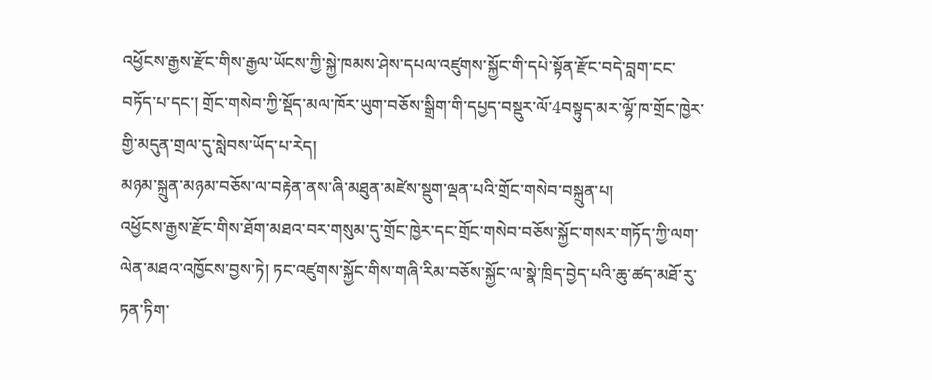འཕྱོངས་རྒྱས་རྫོང་གིས་རྒྱལ་ཡོངས་ཀྱི་སྐྱེ་ཁམས་ཤེས་དཔལ་འཛུགས་སྐྱོང་གི་དཔེ་སྟོན་རྫོང་བདེ་བླག་ངང་བཏོད་པ་དང་། གྲོང་གསེབ་ཀྱི་སྡོད་མལ་ཁོར་ཡུག་བཅོས་སྒྲིག་གི་དཔྱད་བསྡུར་ལོ་4བསྟུད་མར་ལྷོ་ཁ་གྲོང་ཁྱེར་གྱི་མདུན་གྲལ་དུ་སླེབས་ཡོད་པ་རེད།
མཉམ་སྐྲུན་མཉམ་བཅོས་ལ་བརྟེན་ནས་ཞི་མཐུན་མཛེས་སྡུག་ལྡན་པའི་གྲོང་གསེབ་བསྐྲུན་པ།
འཕྱོངས་རྒྱས་རྫོང་གིས་ཐོག་མཐའ་བར་གསུམ་དུ་གྲོང་ཁྱེར་དང་གྲོང་གསེབ་བཅོས་སྐྱོང་གསར་གཏོད་ཀྱི་ལག་ལེན་མཐའ་འཁྱོངས་བྱས་ཏེ། ཏང་འཛུགས་སྐྱོང་གིས་གཞི་རིམ་བཅོས་སྐྱོང་ལ་སྣེ་ཁྲིད་བྱེད་པའི་ཆུ་ཚད་མཐོ་རུ་ཏན་ཏིག་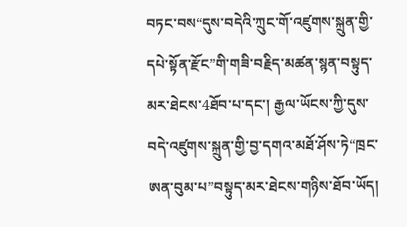བཏང་བས“དུས་བདེའི་ཀྲུང་གོ་འཛུགས་སྐྲུན་གྱི་དཔེ་སྟོན་རྫོང”གི་གཟི་བརྗིད་མཚན་སྙན་བསྟུད་མར་ཐེངས་4ཐོབ་པ་དང་། རྒྱལ་ཡོངས་ཀྱི་དུས་བདེ་འཛུགས་སྐྲུན་གྱི་བྱ་དགའ་མཐོ་ཤོས་ཏེ“ཁྲང་ཨན་བུམ་པ”བསྟུད་མར་ཐེངས་གཉིས་ཐོབ་ཡོད།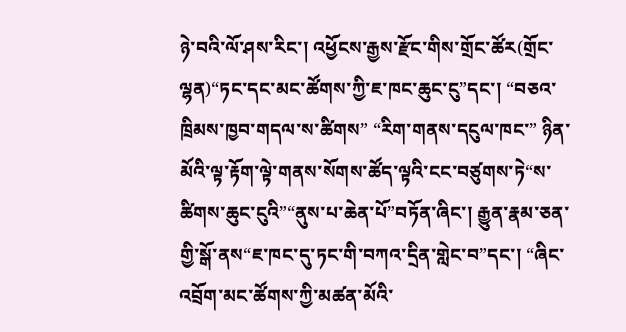ཉེ་བའི་ལོ་ཤས་རིང་། འཕྱོངས་རྒྱས་རྫོང་གིས་གྲོང་ཚོར(གྲོང་ལྷན)“ཏང་དང་མང་ཚོགས་ཀྱི་ཇ་ཁང་ཆུང་ངུ”དང་། “བཅའ་ཁྲིམས་ཁྱབ་གདལ་ས་ཚིགས” “རིག་གནས་དངུལ་ཁང་” ཉིན་མོའི་ལྟ་རྟོག་ལྟེ་གནས་སོགས་ཚོད་ལྟའི་ངང་བཙུགས་ཏེ“ས་ཚིགས་ཆུང་ངུའི”“ནུས་པ་ཆེན་པོ”བཏོན་ཞིང་། རྒྱུན་རྣམ་ཅན་གྱི་སྒོ་ནས“ཇ་ཁང་དུ་ཏང་གི་བཀའ་དྲིན་གླེང་བ”དང་། “ཞིང་འབྲོག་མང་ཚོགས་ཀྱི་མཚན་མོའི་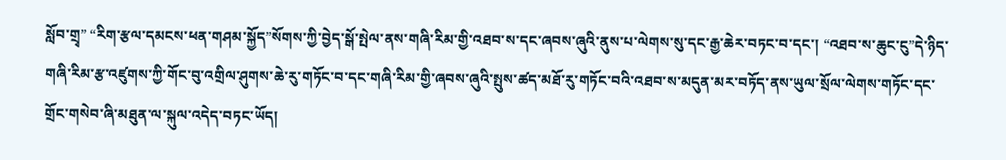སློབ་གྲྭ” “རིག་རྩལ་དམངས་ཕན་གཤམ་སྐྱོད”སོགས་ཀྱི་བྱེད་སྒོ་སྤེལ་ནས་གཞི་རིམ་གྱི་འཐབ་ས་དང་ཞབས་ཞུའི་ནུས་པ་ལེགས་སུ་དང་རྒྱ་ཆེར་བཏང་བ་དང་། “འཐབ་ས་ཆུང་ངུ”དེ་ཉིད་གཞི་རིམ་རྩ་འཛུགས་ཀྱི་གོང་བུ་འགྲིལ་ཤུགས་ཆེ་རུ་གཏོང་བ་དང་གཞི་རིམ་གྱི་ཞབས་ཞུའི་སྤུས་ཚད་མཐོ་རུ་གཏོང་བའི་འཐབ་ས་མདུན་མར་བཏོད་ནས་ཡུལ་སྲོལ་ལེགས་གཏོང་དང་གྲོང་གསེབ་ཞི་མཐུན་ལ་སྐུལ་འདེད་བཏང་ཡོད།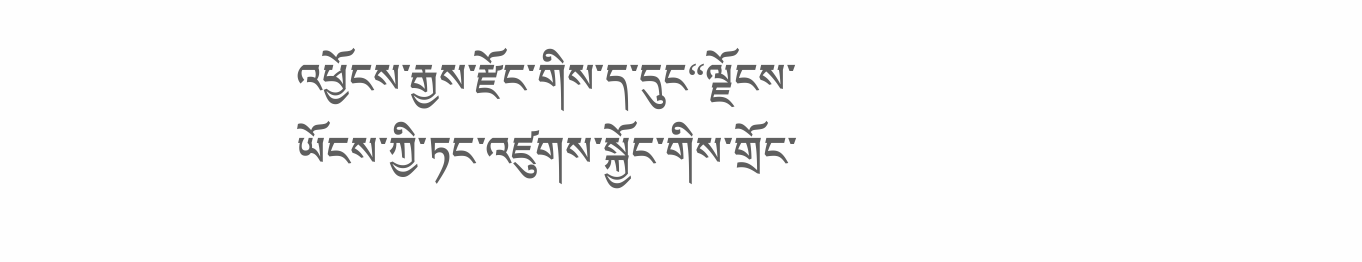འཕྱོངས་རྒྱས་རྫོང་གིས་ད་དུང“ལྗོངས་ཡོངས་ཀྱི་ཏང་འཛུགས་སྐྱོང་གིས་གྲོང་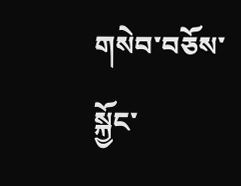གསེབ་བཅོས་སྐྱོང་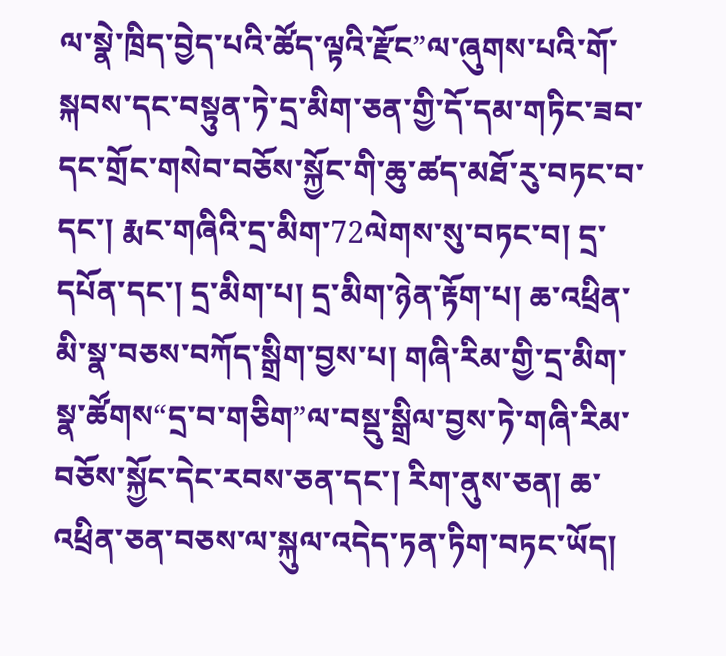ལ་སྣེ་ཁྲིད་བྱེད་པའི་ཚོད་ལྟའི་རྫོང”ལ་ཞུགས་པའི་གོ་སྐབས་དང་བསྟུན་ཏེ་དྲ་མིག་ཅན་གྱི་དོ་དམ་གཏིང་ཟབ་དང་གྲོང་གསེབ་བཅོས་སྐྱོང་གི་ཆུ་ཚད་མཐོ་རུ་བཏང་བ་དང་། རྨང་གཞིའི་དྲ་མིག་72ལེགས་སུ་བཏང་བ། དྲ་དཔོན་དང་། དྲ་མིག་པ། དྲ་མིག་ཉེན་རྟོག་པ། ཆ་འཕྲིན་མི་སྣ་བཅས་བཀོད་སྒྲིག་བྱས་པ། གཞི་རིམ་གྱི་དྲ་མིག་སྣ་ཚོགས“དྲ་བ་གཅིག”ལ་བསྡུ་སྒྲིལ་བྱས་ཏེ་གཞི་རིམ་བཅོས་སྐྱོང་དེང་རབས་ཅན་དང་། རིག་ནུས་ཅན། ཆ་འཕྲིན་ཅན་བཅས་ལ་སྐུལ་འདེད་ཏན་ཏིག་བཏང་ཡོད།